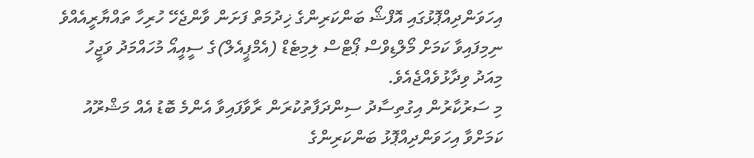އިހަވަންދިއްޕޮޅުގައި އޮފްޝޯ ބަންކަރިންގެ ޚިދުމަތް ފަށަން ވާންޖެހޭ ހުރިހާ ތައްޔާރީއެއްވެ ނިމިފައިވާ ކަމަށް މޯލްޑިވްސް ޕޯޓްސް ލިމިޓެޑް (އެމްޕީއެލް)ގެ ސީއީއޯ މުހައްމަދު ވަޖީހު މިއަދު ވިދާޅުވެއްޖެއެވެ.
މި ސަރުކާރުން އިގުތިސާދު ސިންދަފާތުކުރަން ރާވާފައިވާ އެންމެ ބޮޑު އެއް މަޝްރޫއު ކަމަށްވާ އިހަވަންދިއްޕޮޅު ބަންކަރިންގެ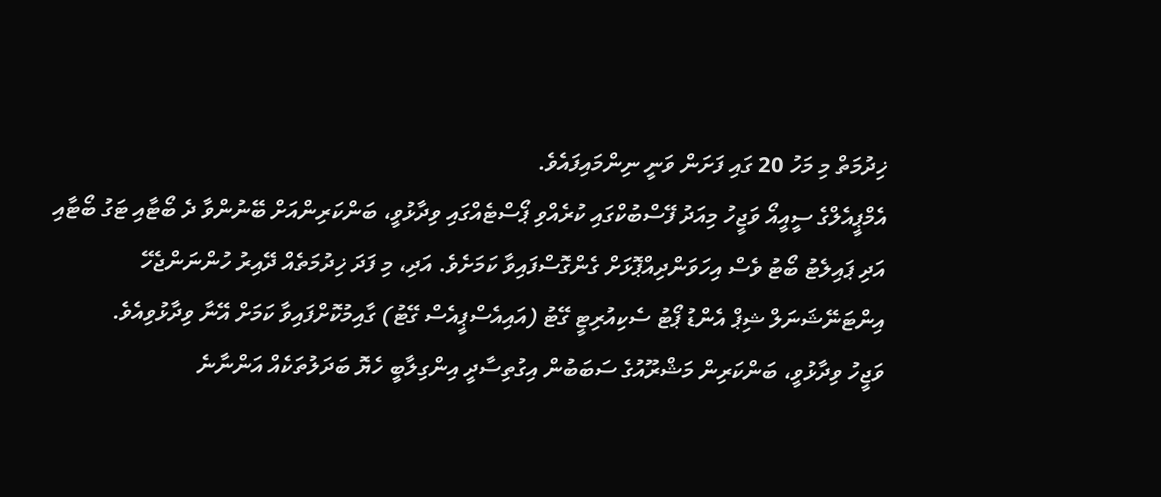ޚިދުމަތް މި މަހު 20 ގައި ފަށަން ވަނީ ނިންމައިފައެވެ.
އެމްޕީއެލްގެ ސީއީއޯ ވަޖީހު މިއަދު ފޭސްބުކްގައި ކުރެއްވި ޕޯސްޓެއްގައި ވިދާޅުވީ، ބަންކަރިންއަށް ބޭނުންވާ ދެ ބޯޓާއި ޓަގު ބޯޓާއި އަދި ޕައިލެޓު ބޯޓު ވެސް އިހަވަންދިއްޕޮޅަށް ގެންގޮސްފައިވާ ކަމަށެވެ. އަދި، މި ފަދަ ޚިދުމަތެއް ދޭއިރު ހުންނަންޖެހޭ އިންޓަނޭޝަނަލް ޝިޕް އެންޑު ޕޯޓު ސެކިއުރިޓީ ގޭޓު (އައިއެސްޕީއެސް ގޭޓު) ގާއިމުކޮށްފައިވާ ކަމަށް އޭނާ ވިދާޅުވިއެވެ.
ވަޖީހު ވިދާޅުވީ، ބަންކަރިން މަޝްރޫއުގެ ސަބަބުން އިގުތިސާދީ އިންގިލާބީ ހެޔޮ ބަދަލުތަކެއް އަންނާނެ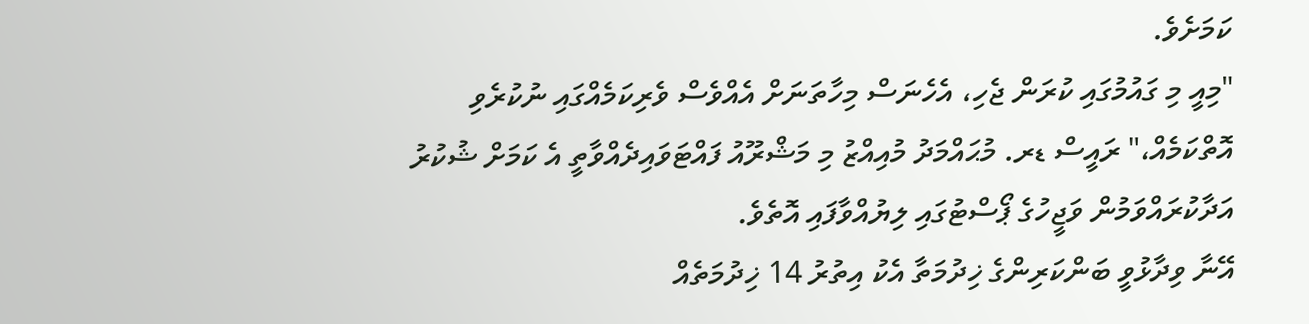ކަމަށެވެ.
"މިއީ މި ގައުމުގައި ކުރަން ޖެހި، އެހެނަސް މިހާތަނަށް އެއްވެސް ވެރިކަމެއްގައި ނުކުރެވި އޮތްކަމެއް،" ރައީސް ޑރ. މުޙައްމަދު މުއިއްޒު މި މަޝްރޫއު ފައްޓަވައިދެއްވާތީ އެ ކަމަށް ޝުކުރު އަދާކުރައްވަމުން ވަޖީހުގެ ޕޯސްޓުގައި ލިޔުއްވާފައި އޮތެވެ.
އޭނާ ވިދާޅުވީ ބަންކަރިންގެ ޚިދުމަތާ އެކު އިތުރު 14 ޚިދުމަތެއް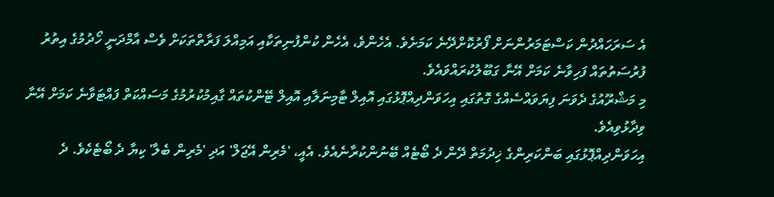އެ ސަރަހައްދުން ކަސްޓަމަރުންނަށް ފޯރުކޮށްދޭނެ ކަމަށެވެ. އެހެންވެ، އެހެން ކުންފުނިތަކާއި އަމިއްލަ ފަރާތްތަކަށް ވެސް އާމްދަނީ ހޯދުމުގެ އިތުރު ފުރުސަތުތައް ފަހިވާނެ ކަމަށް އޭނާ ގަބޫލުކުރައްވައެވެ.
މި މަޝްރޫއުގެ ދެވަނަ ފިޔަވައްސެއްގެ ގޮތުގައި އިހަވަންދިއްޕޮޅުގައި އޮއިލް ޓާމިނަލާއި އޮއިލް ޓޭންކުތައް ގާއިމުކުރުމުގެ މަސައްކަތް ފައްޓަވާނެ ކަމަށް އޭނާ ވިދާޅުވިއެވެ.
އިހަވަންދިއްޕޮޅުގައި ބަންކަރިންގެ ޚިދުމަތް ދޭން ދެ ބޯޓެއް ބޭނުންކުރާނެއެވެ. އެއީ، 'މެރިން އޭޖަލް' އަދި 'މެރިން ބެލާ' ކިޔާ ދެ ބޯޓެކެވެ. ދެ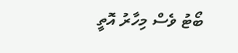ބޯޓު ވެސް މިހާރު އޮތީ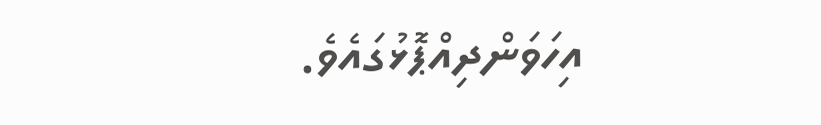އިހަވަންދިއްޕޮޅުގައެވެ.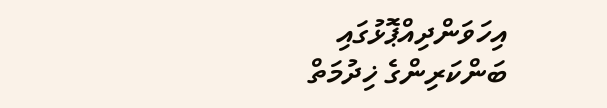އިހަވަންދިއްޕޮޅުގައި ބަންކަރިންގެ ޚިދުމަތް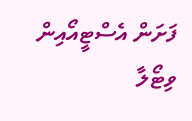ފަށަން އެސްޓީއޯއިން ވިޓޯލާ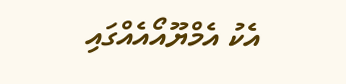އެކު އެމްޔޫއޯއެއްގައި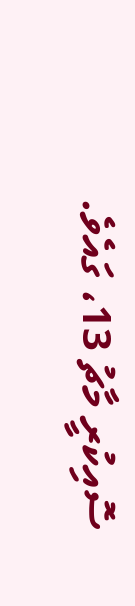ސޮއިކުރީ މާޗު 13، ގައެވެ.